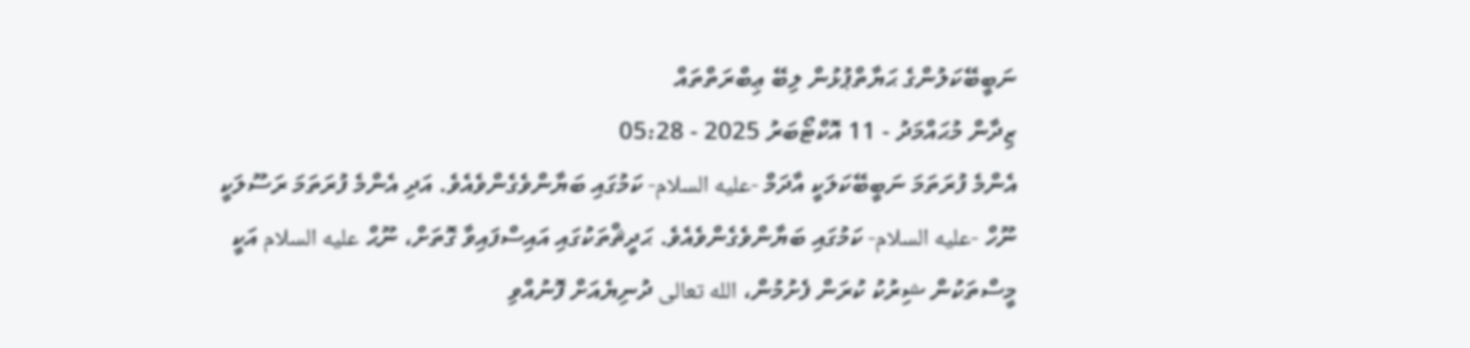ނަބީބޭކަލުންގެ ޙަޔާތްޕުޅުން ލިބޭ ޢިބްރަތްތައް
ޒިދާން މުޙައްމަދު - 11 އޮކްޓޯބަރު 2025 - 05:28
އެންމެ ފުރަތަމަ ނަބީބޭކަލަކީ އާދަމް -عليه السلام- ކަމުގައި ބަޔާންވެގެންވެއެވެ. އަދި އެންމެ ފުރަތަމަ ރަސޫލަކީ ނޫހް -عليه السلام- ކަމުގައި ބަޔާންވެގެންވެއެވެ. ޙަދީޘްތަކުގައި އައިސްފައިވާ ގޮތަށް، ނޫޙް عليه السلام އަކީ މީސްތަކުން ޝިރުކު ކުރަން ފެށުމުން، الله تعالى ދުނިޔެއަށް ފޮނުއްވި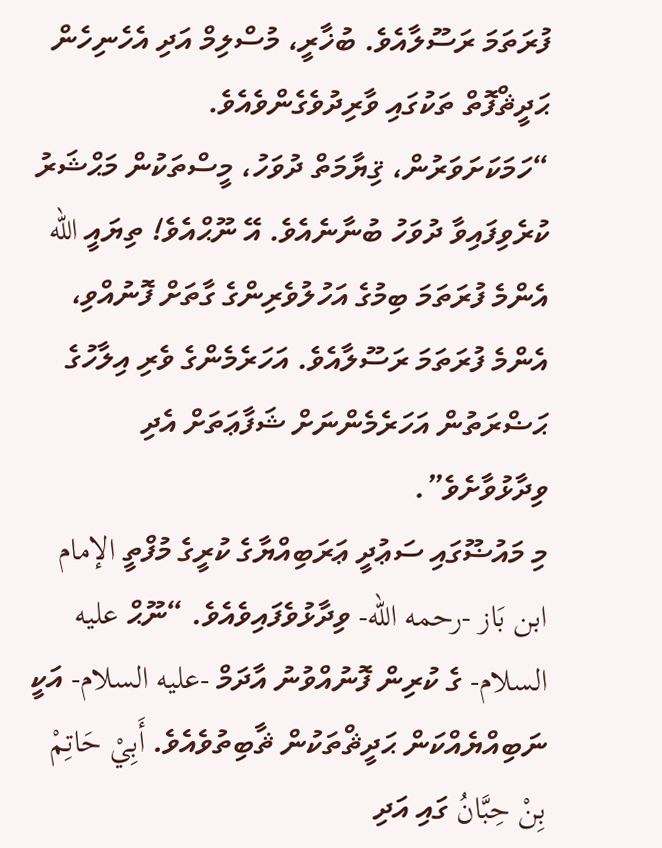ފުރަތަމަ ރަސޫލާއެވެ. ބުޚާރީ، މުސްލިމް އަދި އެހެނިހެން ޙަދީޘްފޮތް ތަކުގައި ވާރިދުވެގެންވެއެވެ.
“ހަމަކަށަވަރުން، ޤިޔާމަތް ދުވަހު، މީސްތަކުން މަޙްޝަރު ކުރެވިފައިވާ ދުވަހު ބުނާނެއެވެ. އޭ ނޫޙްއެވެ! ތިޔައީ الله އެންމެ ފުރަތަމަ ބިމުގެ އަހުލުވެރިންގެ ގާތަށް ފޮނުއްވި، އެންމެ ފުރަތަމަ ރަސޫލާއެވެ. އަހަރެމެންގެ ވެރި އިލާހުގެ ޙަޟްރަތުން އަހަރެމެންނަށް ޝަފާޢަތަށް އެދި ވިދާޅުވާށެވެ”.
މި މައުޟޫގައި ސަޢުދީ ޢަރަބިއްޔާގެ ކުރީގެ މުފްތީ الإمام ابن بَاز -رحمه الله- ވިދާޅުވެފައިވެއެވެ. “ނޫޙް عليه السلام- ގެ ކުރިން ފޮނުއްވުނު އާދަމް -عليه السلام- އަކީ ނަބިއްޔެއްކަން ޙަދީޘްތަކުން ޘާބިތުވެއެވެ. أَبِيْ حَاتِمْ بِنْ حِبَّانُ ގައި އަދި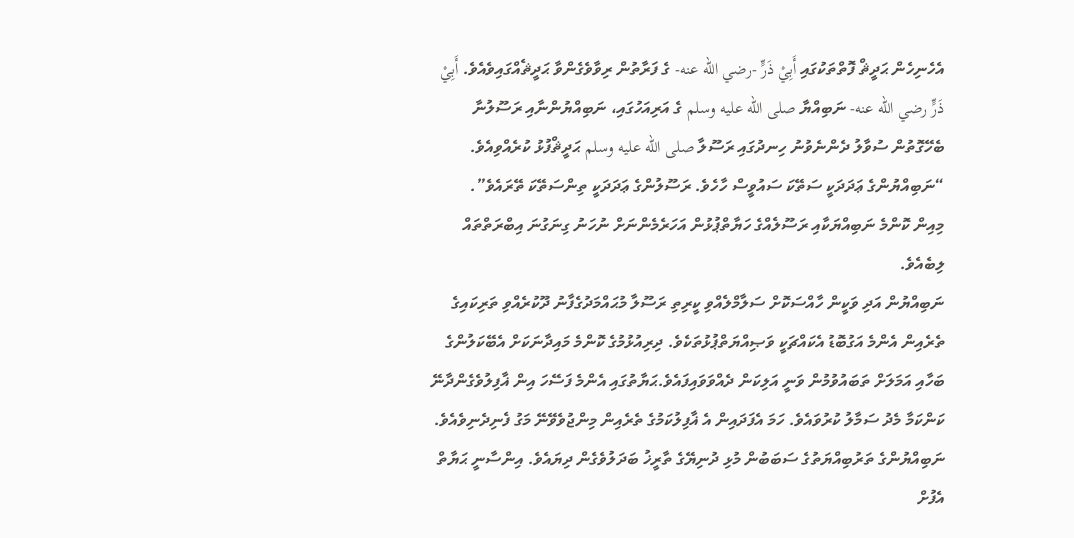އެހެނިހެން ޙަދީޘް ފޮތްތަކުގައި أَبِيْ ذَرٍّ -رضي الله عنه- ގެ ފަރާތުން ރިވާވެގެންވާ ޙަދީޘެއްގައިވެއެވެ. أَبِيْ ذَرٍّ رضي الله عنه- ނަބިއްޔާ صلى الله عليه وسلم ގެ އަރިއަހުގައި، ނަބިއްޔުންނާއި ރަސޫލުނާ ބެހޭގޮތުން ސުވާލު ދެންނެވުނު ހިނދުގައި ރަސޫލާ صلى الله عليه وسلم ޙަދީޘްފުޅު ކުރެއްވިއެވެ.
“ނަބިއްޔުންގެ ޢަދަދަކީ ސަތޭކަ ސައުވީސް ހާހެވެ. ރަސޫލުންގެ ޢަދަދަކީ ތިންސަތޭކަ ތޭރައެވެ”.
މިއިން ކޮންމެ ނަބިއްޔަކާއި ރަސޫލެއްގެ ހަޔާތްޕުޅުން އަހަރެމެންނަށް ނުހަނު ގިނަގުނަ އިބްރަތްތައް ލިބެއެވެ.
ނަބިއްޔުން އަދި ވަކީން ހާއްސަކޮށް ސަލާމްލެއްވި ކީރިތި ރަސޫލާ މުޙައްމަދުގެފާނު ދޫކުރެއްވި ތަރިކައިގެ ތެރެއިން އެންމެ އަގުބޮޑު އެކައްޗަކީ ވަޞިއްޔަތްޕުޅުތަކެވެ. ދިރިއުޅުމުގެ ކޮންމެ މައިދާނަކަށް އެބޭކަލުންގެ ބަހާއި އަމަލަށް ތަބައުވުމުން ވަނީ އަލިކަން ދެއްވަވައިފައެވެ.ޙަޔާތުގައި އެންމެ ފަސޭހަ އިން ޣާފިލުވެގެންދާނޭ ކަންކަމާ މެދު ސަމާލު ކުރުވައެވެ. ހަމަ އެފަދައިން އެ ޣާފިލުކަމުގެ ތެރެއިން މިންޖުވެވޭނޭ މަގު ފެނިދެނިވެއެވެ.
ނަބިއްޔުންގެ ތަރުބިއްޔަތުގެ ސަބަބުން މުޅި ދުނިޔޭގެ ތާރީޚު ބަދަލުވެގެން ދިޔައެވެ. އިންސާނީ ޙަޔާތް އެފުށް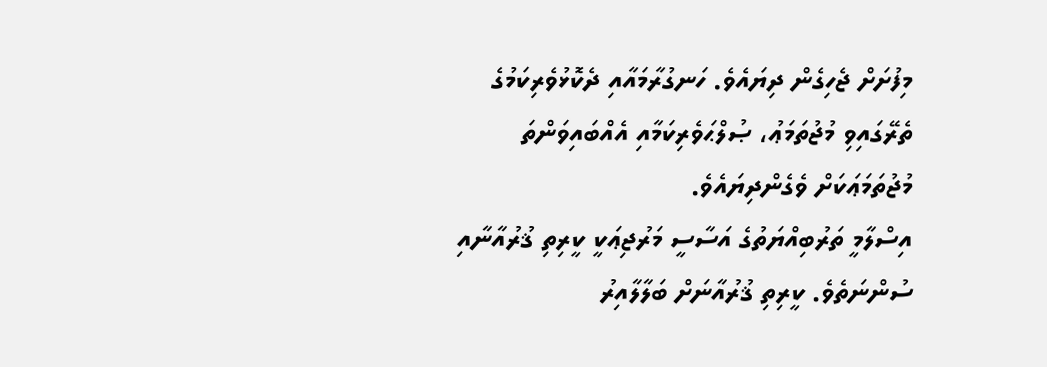މިފުށަށް ޖެހިގެން ދިޔައެވެ. ހަނގުރާމައާއި ދެކޮޅުވެރިކަމުގެ ތެރޭގައިވި މުޖުތަމަޢު، ޞުލްޙަވެރިކަމާއި އެއްބައިވަންތަ މުޖުތަމަޢަކަށް ވެގެންދިޔައެވެ.
އިސްލާމީ ތަރުބިއްޔަތުގެ އަސާސީ މަރުޖިޢަކީ ކީރިތި ޤުރުއާނާއި ސުންނަތެވެ. ކީރިތި ޤުރުއާނަށް ބަލާލާއިރު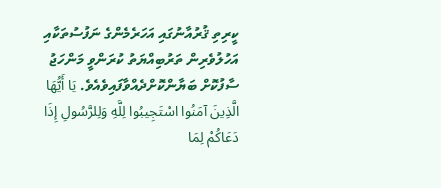ކީރިތި ޤުރުއާނުގައި އަހަރެމެންގެ ނަފުސުތަކާއި އަހުލުވެރިން ތަރުބިއްޔަތު ކުރަންވީ މަންހަޖު ސާފުކޮށް ބަޔާންކޮށްދެއްވާފައިވެއެވެ. يَا أَيُّهَا الَّذِينَ آمَنُوا اسْتَجِيبُوا لِلَّهِ وَلِلرَّسُولِ إِذَا دَعَاكُمْ لِمَا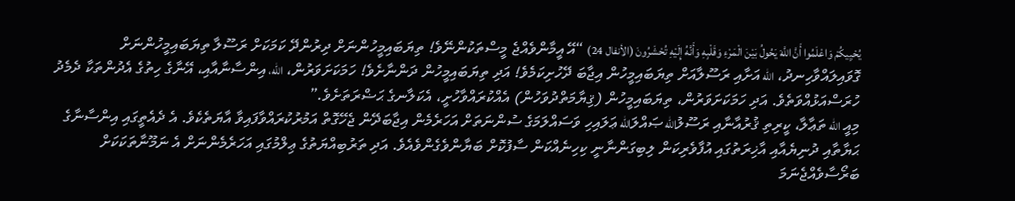يُحْيِيكُمْ وَاعْلَمُوا أَنَّ اللَّهَ يَحُولُ بَيْنَ الْمَرْءِ وَقَلْبِهِ وَأَنَّهُ إِلَيْهِ تُحْشَرُونَ (الأنفال 24) “އޭ އީމާންވެއްޖެ މީސްތަކުންނޭވެ! ތިޔަބައިމީހުންނަށް ދިރުންދޭ ކަމަކަށް ރަސޫލާ ތިޔަބައިމީހުންނަށް ގޮވައިލައްވާހިނދު، الله އަށާއި ރަސޫލާއަށް ތިޔަބައިމީހުން އިޖާބަ ދޭހުށިކަމެވެ! އަދި ތިޔަބައިމީހުން ދަންނާށެވެ! ހަމަކަށަވަރުން، الله، އިންސާނާއާއި، އޭނާގެ ހިތުގެ އެދުންތަކާ ދެމެދު ހުރަސްއަޅުއްވަތެވެ. އަދި ހަމަކަށަވަރުން، ތިޔަބައިމީހުން (ޤިޔާމަތްދުވަހުން) އެއްކުރައްވާހުށީ، އެކަލާނގެ ޙަޟްރަތަށެވެ.”
މިއީ الله ތަޢާލާ، ކީރިތި ޤުރުއާނާއި ރަސޫލުالله ޞައްލަالله ޢަލައިހި ވަސައްލަމަގެ ސުންނަތަށް އަހަރެމެން އިޖާބަދޭން ޖެހޭގޮތް އަމުރުކުރައްވާފައިވާ އާޔަތެކެވެ. އެ ދެއެތީގައި އިންސާނާގެ ޙަޔާތާއި ދުނިޔެއާއި އާޚިރަތުގައި އުފާވެރިކަން ލިބިގަންނާނީ ކިހިނެއްކަން ސާފުކޮށް ބަޔާންވެގެންވެއެވެ. އަދި ތަރުބިއްޔަތުގެ ޢިލްމުގައި އަހަރެމެންނަށް އެ ނަމޫނާތަކަކަށް ބަރޯސާވެއްޖެނަމަ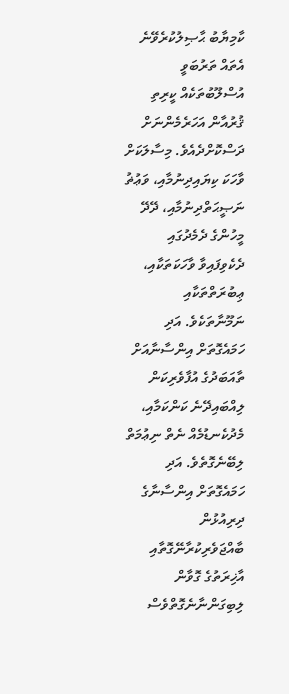ކާމިޔާބު ޙާޞިލުކުރެވޭނެ އެތައް ތަރުބަވީ އުސްލޫބުތަކެއް ކީރިތި ޤުރުއާން އަހަރެމެންނަށް ދަސްކޮށްދެއެވެ. މިސާލަކަށް ވާހަކަ ކިޔައިދިނުމާއި، ވަޢުޡު ނަޞީޙަތްދިނުމާއި، ދޭދޭ މީހުންގެ ދެމެދުގައި ދެކެވިފައިވާ ވާހަކަތަކާއި، ޢިބުރަތްތަކާއި ނަމޫނާތަކެވެ. އަދި ހަމައެގޮތަށް އިންސާނާއަށް ތާއަބަދުގެ އުފާވެރިކަން ލިއްބައިދޭނެ ކަންކަމާއި، މެދުކެނޑުމެއް ނެތް ނިޢުމަތް ލިބޭނެގޮތެވެ. އަދި ހަމައެގޮތަށް އިންސާނާގެ ދިރިއުޅުން ބާއްޖަވެރިކުރާނޭގޮތާއި އާޚިރަތުގެ ގޮވާން ލިބިގަންނާނެގޮތްވެސް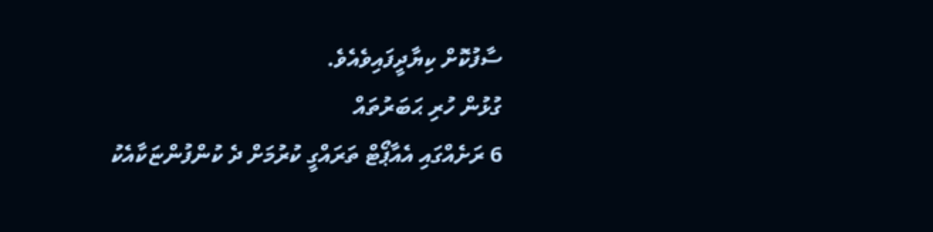ސާފުކޮށް ކިޔާދީފައިވެއެވެ.
ގުޅުން ހުރި ޙަބަރުތައް
6 ރަށެއްގައި އެއާޕޯޓް ތަރައްގީ ކުރުމަށް ދެ ކުންފުންޏަކާއެކު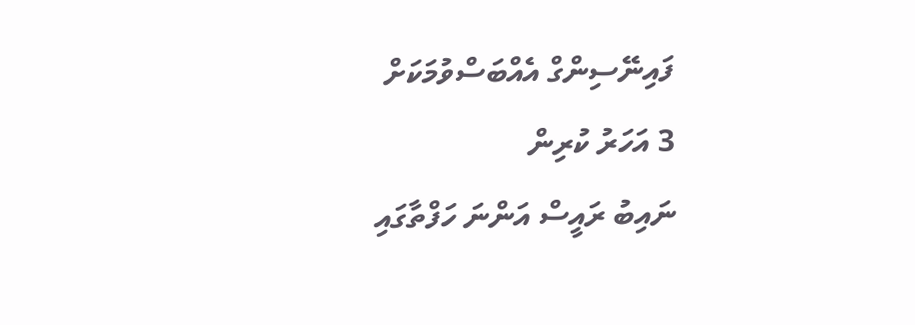ފައިނޭސިންގް އެއްބަސްވުމަކަށް
3 އަހަރު ކުރިން
ނައިބު ރައީސް އަންނަ ހަފްތާގައި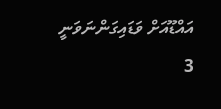އައްޑޫއަށް ވަޑައިގަންނަވަނީ
3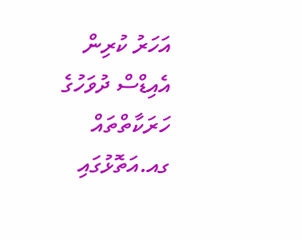އަހަރު ކުރިން
އެއިޑްސް ދުވަހުގެ ހަރަކާތްތައް ގއ.އަތޮޅުގައި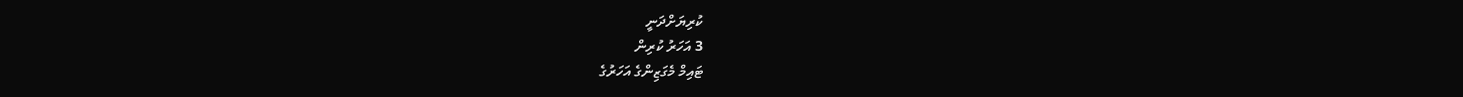ކުރިޔަށްދަނީ
3 އަހަރު ކުރިން
ޓައިމް މެގަޒިންގެ އަހަރުގެ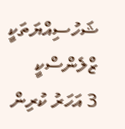ޝަހުސިއްޔަތަކީ ޒްލެންސްކީ
3 އަހަރު ކުރިން